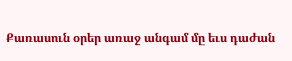Քառասուն օրեր առաջ անգամ մը եւս դաժան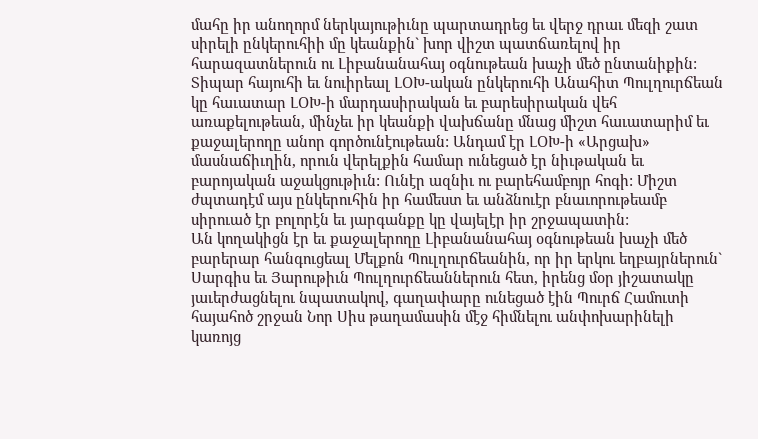մահը իր անողորմ ներկայութիւնը պարտադրեց եւ վերջ դրաւ մեզի շատ սիրելի ընկերուհիի մը կեանքին` խոր վիշտ պատճառելով իր հարազատներուն ու Լիբանանահայ օգնութեան խաչի մեծ ընտանիքին:
Տիպար հայուհի եւ նուիրեալ ԼՕԽ-ական ընկերուհի Անահիտ Պուլղուրճեան կը հաւատար ԼՕԽ-ի մարդասիրական եւ բարեսիրական վեհ առաքելութեան, մինչեւ իր կեանքի վախճանը մնաց միշտ հաւատարիմ եւ քաջալերողը անոր գործունէութեան: Անդամ էր ԼՕԽ-ի «Արցախ» մասնաճիւղին, որուն վերելքին համար ունեցած էր նիւթական եւ բարոյական աջակցութիւն: Ունէր ազնիւ ու բարեհամբոյր հոգի: Միշտ ժպտադէմ այս ընկերուհին իր համեստ եւ անձնուէր բնաւորութեամբ սիրուած էր բոլորէն եւ յարգանքը կը վայելէր իր շրջապատին:
Ան կողակիցն էր եւ քաջալերողը Լիբանանահայ օգնութեան խաչի մեծ բարերար հանգուցեալ Մելքոն Պուլղուրճեանին, որ իր երկու եղբայրներուն` Սարգիս եւ Յարութիւն Պուլղուրճեաններուն հետ, իրենց մօր յիշատակը յաւերժացնելու նպատակով, գաղափարը ունեցած էին Պուրճ Համուտի հայահոծ շրջան Նոր Սիս թաղամասին մէջ հիմնելու անփոխարինելի կառոյց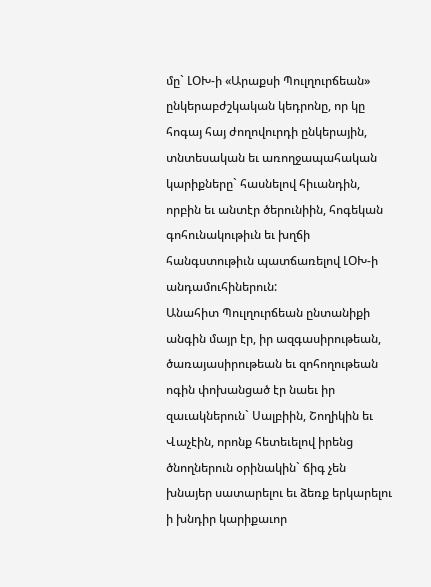մը` ԼՕԽ-ի «Արաքսի Պուլղուրճեան» ընկերաբժշկական կեդրոնը, որ կը հոգայ հայ ժողովուրդի ընկերային, տնտեսական եւ առողջապահական կարիքները` հասնելով հիւանդին, որբին եւ անտէր ծերունիին, հոգեկան գոհունակութիւն եւ խղճի հանգստութիւն պատճառելով ԼՕԽ-ի անդամուհիներուն:
Անահիտ Պուլղուրճեան ընտանիքի անգին մայր էր, իր ազգասիրութեան, ծառայասիրութեան եւ զոհողութեան ոգին փոխանցած էր նաեւ իր զաւակներուն` Սալբիին, Շողիկին եւ Վաչէին, որոնք հետեւելով իրենց ծնողներուն օրինակին` ճիգ չեն խնայեր սատարելու եւ ձեռք երկարելու ի խնդիր կարիքաւոր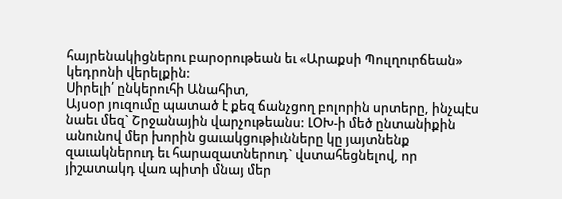հայրենակիցներու բարօրութեան եւ «Արաքսի Պուլղուրճեան» կեդրոնի վերելքին:
Սիրելի՛ ընկերուհի Անահիտ,
Այսօր յուզումը պատած է քեզ ճանչցող բոլորին սրտերը, ինչպէս նաեւ մեզ` Շրջանային վարչութեանս: ԼՕԽ-ի մեծ ընտանիքին անունով մեր խորին ցաւակցութիւնները կը յայտնենք զաւակներուդ եւ հարազատներուդ` վստահեցնելով, որ յիշատակդ վառ պիտի մնայ մեր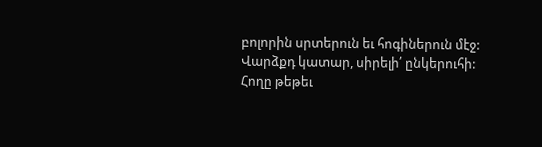բոլորին սրտերուն եւ հոգիներուն մէջ:
Վարձքդ կատար, սիրելի՛ ընկերուհի:
Հողը թեթեւ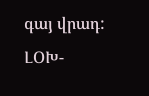գայ վրադ:
ԼՕԽ-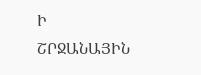Ի ՇՐՋԱՆԱՅԻՆ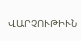ՎԱՐՉՈՒԹԻՒՆ